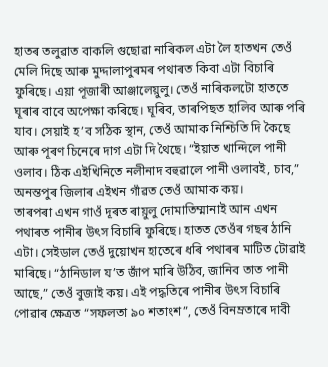হাতৰ তলুৱাত বাকলি গুছোৱা নাৰিকল এটা লৈ হাতখন তেওঁ মেলি দিছে আৰু মুদ্দালাপুৰমৰ পথাৰত কিবা এটা বিচাৰি ফুৰিছে। এয়া পূজাৰী আঞ্জালেয়ুলু। তেওঁ নাৰিকলটো হাততে ঘূৰাৰ বাবে অপেক্ষা কৰিছে। ঘূৰিব, তাৰপিছত হালিব আৰু পৰি যাব। সেয়াই হ’ব সঠিক স্থান, তেওঁ আমাক নিশ্চিতি দি কৈছে আৰু পূৰণ চিনেৰে দাগ এটা দি থৈছে। “ইয়াত খান্দিলে পানী ওলাব। ঠিক এইখিনিতে নলীনাদ বহুৱালে পানী ওলাবই, চাব,” অনন্তপুৰ জিলাৰ এইখন গাঁৱত তেওঁ আমাক কয়।
তাৰপৰা এখন গাওঁ দূৰত ৰায়ুলু দোমাতিম্মানাই আন এখন পথাৰত পানীৰ উৎস বিচাৰি ফুৰিছে। হাতত তেওঁৰ গছৰ ঠানি এটা। সেইডাল তেওঁ দুয়োখন হাতেৰে ধৰি পথাৰৰ মাটিত টোৱাই মাৰিছে। “ঠানিডাল য’ত জাঁপ মাৰি উঠিব, জানিব তাত পানী আছে,” তেওঁ বুজাই কয়। এই পদ্ধতিৰে পানীৰ উৎস বিচাৰি পোৱাৰ ক্ষেত্ৰত “সফলতা ৯০ শতাংশ”, তেওঁ বিনম্ৰতাৰে দাবী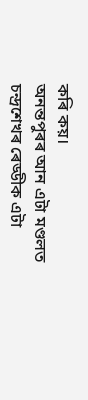কৰি কয়।
অনন্তপুৰৰ আন এটা মণ্ডলত চন্দ্ৰশেখৰ ৰেড্ডীক এটা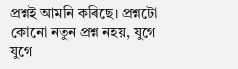প্ৰশ্নই আমনি কৰিছে। প্ৰশ্নটো কোনো নতুন প্ৰশ্ন নহয়, যুগে যুগে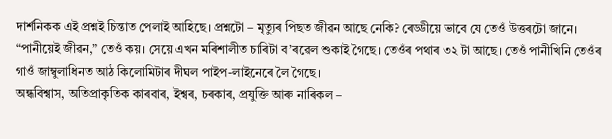দাৰ্শনিকক এই প্ৰশ্নই চিন্তাত পেলাই আহিছে। প্ৰশ্নটো – মৃত্যুৰ পিছত জীৱন আছে নেকি? ৰেড্ডীয়ে ভাবে যে তেওঁ উত্তৰটো জানে। “পানীয়েই জীৱন,” তেওঁ কয়। সেয়ে এখন মৰিশালীত চাৰিটা ব’ৰৱেল শুকাই গৈছে। তেওঁৰ পথাৰ ৩২ টা আছে। তেওঁ পানীখিনি তেওঁৰ গাওঁ জাম্বুলাধিনত আঠ কিলোমিটাৰ দীঘল পাইপ-লাইনেৰে লৈ গৈছে।
অন্ধবিশ্বাস, অতিপ্ৰাকৃতিক কাৰবাৰ, ইশ্বৰ, চৰকাৰ, প্ৰযুক্তি আৰু নাৰিকল –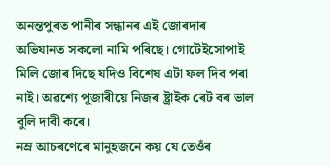অনন্তপুৰত পানীৰ সন্ধানৰ এই জোৰদাৰ অভিযানত সকলো নামি পৰিছে। গোটেইসোপাই মিলি জোৰ দিছে যদিও বিশেষ এটা ফল দিব পৰা নাই। অৱশ্যে পূজাৰীয়ে নিজৰ ষ্ট্ৰাইক ৰেট বৰ ভাল বুলি দাবী কৰে।
নম্ৰ আচৰণেৰে মানুহজনে কয় যে তেওঁৰ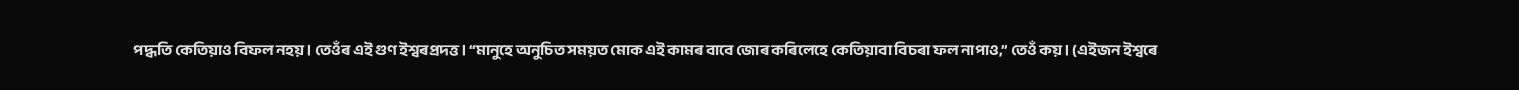পদ্ধতি কেতিয়াও বিফল নহয়। তেওঁৰ এই গুণ ইশ্বৰপ্ৰদত্ত। “মানুহে অনুচিত সময়ত মোক এই কামৰ বাবে জোৰ কৰিলেহে কেতিয়াবা বিচৰা ফল নাপাও,” তেওঁ কয়। (এইজন ইশ্বৰে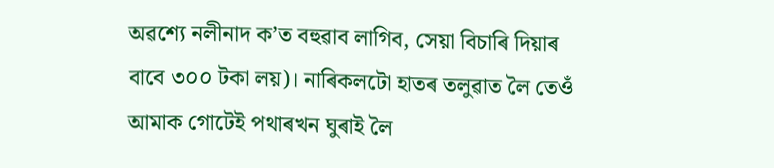অৱশ্যে নলীনাদ ক’ত বহুৱাব লাগিব, সেয়া বিচাৰি দিয়াৰ বাবে ৩০০ টকা লয়)। নাৰিকলটো হাতৰ তলুৱাত লৈ তেওঁ আমাক গোটেই পথাৰখন ঘুৰাই লৈ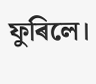ফুৰিলে।